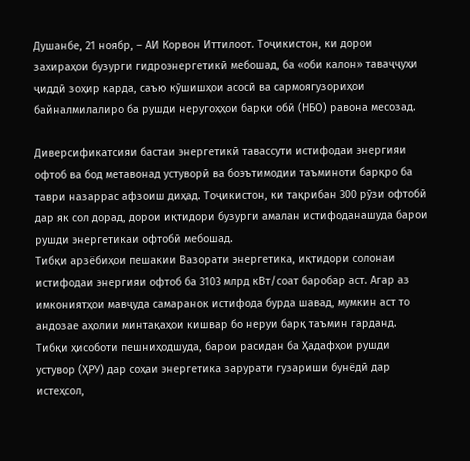Душанбе, 21 ноябр, – АИ Корвон Иттилоот. Тоҷикистон, ки дорои захираҳои бузурги гидроэнергетикӣ мебошад, ба «оби калон» таваҷҷуҳи ҷиддӣ зоҳир карда, саъю кӯшишҳои асосӣ ва сармоягузориҳои байналмилалиро ба рушди неругоҳҳои барқи обӣ (НБО) равона месозад.

Диверсификатсияи бастаи энергетикӣ тавассути истифодаи энергияи офтоб ва бод метавонад устуворӣ ва боэътимодии таъминоти барқро ба таври назаррас афзоиш диҳад. Тоҷикистон, ки тақрибан 300 рӯзи офтобӣ дар як сол дорад, дорои иқтидори бузурги амалан истифоданашуда барои рушди энергетикаи офтобӣ мебошад.
Тибқи арзёбиҳои пешакии Вазорати энергетика, иқтидори солонаи истифодаи энергияи офтоб ба 3103 млрд кВт/соат баробар аст. Агар аз имкониятҳои мавҷуда самаранок истифода бурда шавад, мумкин аст то андозае аҳолии минтақаҳои кишвар бо неруи барқ таъмин гарданд.
Тибқи ҳисоботи пешниҳодшуда, барои расидан ба Ҳадафҳои рушди устувор (ҲРУ) дар соҳаи энергетика зарурати гузариши бунёдӣ дар истеҳсол,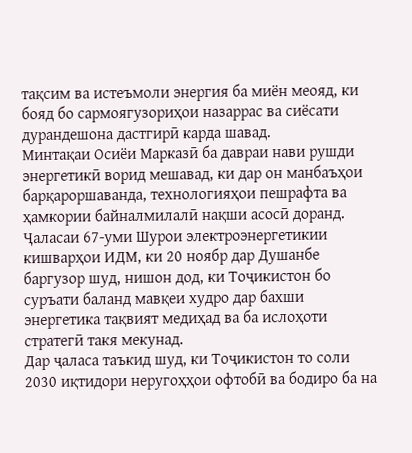тақсим ва истеъмоли энергия ба миён меояд, ки бояд бо сармоягузориҳои назаррас ва сиёсати дурандешона дастгирӣ карда шавад.
Минтақаи Осиёи Марказӣ ба давраи нави рушди энергетикӣ ворид мешавад, ки дар он манбаъҳои барқароршаванда, технологияҳои пешрафта ва ҳамкории байналмилалӣ нақши асосӣ доранд. Ҷаласаи 67-уми Шурои электроэнергетикии кишварҳои ИДМ, ки 20 ноябр дар Душанбе баргузор шуд, нишон дод, ки Тоҷикистон бо суръати баланд мавқеи худро дар бахши энергетика тақвият медиҳад ва ба ислоҳоти стратегӣ такя мекунад.
Дар ҷаласа таъкид шуд, ки Тоҷикистон то соли 2030 иқтидори неругоҳҳои офтобӣ ва бодиро ба на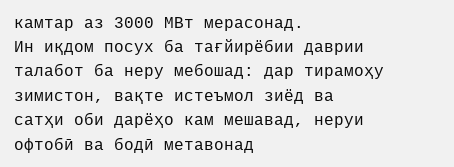камтар аз 3000 МВт мерасонад.
Ин иқдом посух ба тағйирёбии даврии талабот ба неру мебошад: дар тирамоҳу зимистон, вақте истеъмол зиёд ва сатҳи оби дарёҳо кам мешавад, неруи офтобӣ ва бодӣ метавонад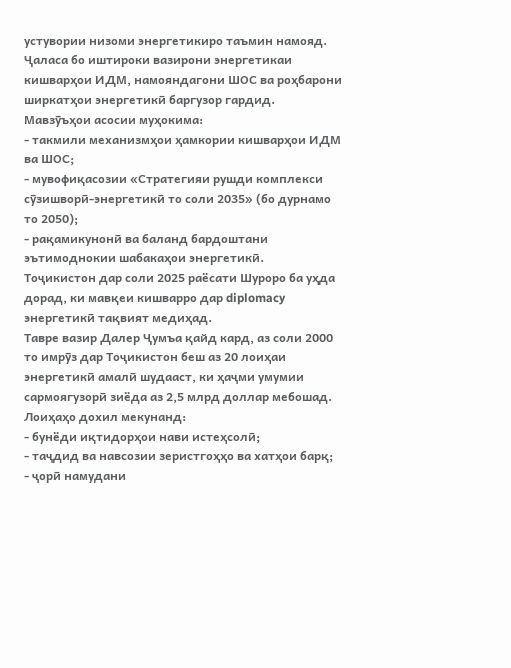устувории низоми энергетикиро таъмин намояд.
Ҷаласа бо иштироки вазирони энергетикаи кишварҳои ИДМ, намояндагони ШОС ва роҳбарони ширкатҳои энергетикӣ баргузор гардид.
Мавзӯъҳои асосии муҳокима:
- такмили механизмҳои ҳамкории кишварҳои ИДМ ва ШОС;
- мувофиқасозии «Стратегияи рушди комплекси сӯзишворӣ-энергетикӣ то соли 2035» (бо дурнамо то 2050);
- рақамикунонӣ ва баланд бардоштани эътимоднокии шабакаҳои энергетикӣ.
Тоҷикистон дар соли 2025 раёсати Шуроро ба уҳда дорад, ки мавқеи кишварро дар diplomacy энергетикӣ тақвият медиҳад.
Тавре вазир Далер Ҷумъа қайд кард, аз соли 2000 то имрӯз дар Тоҷикистон беш аз 20 лоиҳаи энергетикӣ амалӣ шудааст, ки ҳаҷми умумии сармоягузорӣ зиёда аз 2,5 млрд доллар мебошад.
Лоиҳаҳо дохил мекунанд:
- бунёди иқтидорҳои нави истеҳсолӣ;
- таҷдид ва навсозии зеристгоҳҳо ва хатҳои барқ;
- ҷорӣ намудани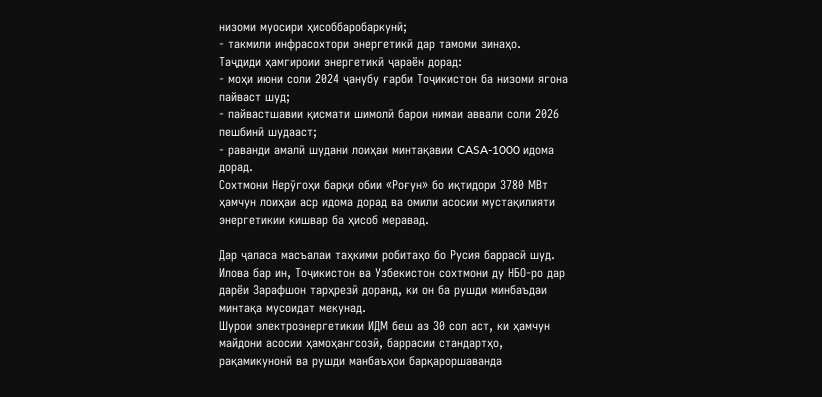низоми муосири ҳисоббаробаркунӣ;
- такмили инфрасохтори энергетикӣ дар тамоми зинаҳо.
Таҷдиди ҳамгироии энергетикӣ ҷараён дорад:
- моҳи июни соли 2024 ҷанубу ғарби Тоҷикистон ба низоми ягона пайваст шуд;
- пайвастшавии қисмати шимолӣ барои нимаи аввали соли 2026 пешбинӣ шудааст;
- раванди амалӣ шудани лоиҳаи минтақавии CASA-1000 идома дорад.
Сохтмони Нерӯгоҳи барқи обии «Роғун» бо иқтидори 3780 МВт ҳамчун лоиҳаи аср идома дорад ва омили асосии мустақилияти энергетикии кишвар ба ҳисоб меравад.

Дар ҷаласа масъалаи таҳкими робитаҳо бо Русия баррасӣ шуд. Илова бар ин, Тоҷикистон ва Узбекистон сохтмони ду НБО-ро дар дарёи Зарафшон тарҳрезӣ доранд, ки он ба рушди минбаъдаи минтақа мусоидат мекунад.
Шурои электроэнергетикии ИДМ беш аз 30 сол аст, ки ҳамчун майдони асосии ҳамоҳангсозӣ, баррасии стандартҳо, рақамикунонӣ ва рушди манбаъҳои барқароршаванда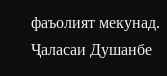фаъолият мекунад.
Ҷаласаи Душанбе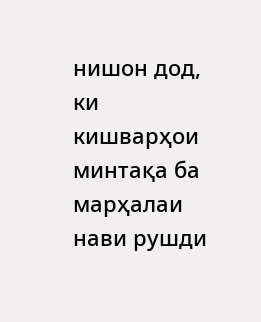нишон дод, ки кишварҳои минтақа ба марҳалаи нави рушди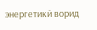энергетикӣ ворид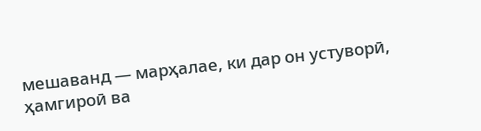мешаванд — марҳалае, ки дар он устуворӣ, ҳамгироӣ ва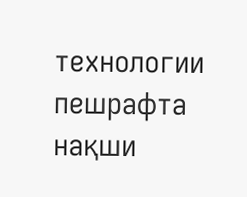технологии пешрафта нақши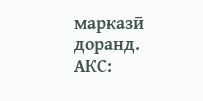марказӣ доранд.
АКС: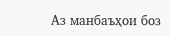Аз манбаъҳои боз